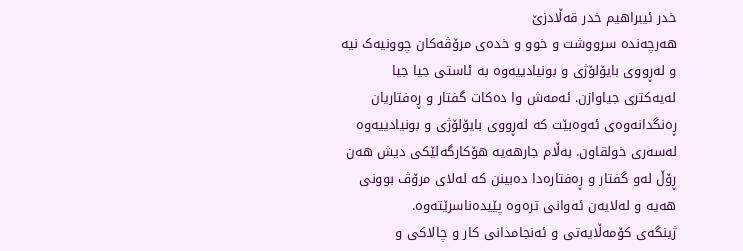خدر ئیبراهیم خدر قەڵادزێ
هەرچەندە سرووشت و خوو و خدەی مرۆڤەکان چوونیەک نیە و لەڕووی بایۆلۆژی و بونیادییەوە بە ئاستی جیا جیا لەیەکتری جیاوازن. ئەمەش وا دەکات گفتار و ڕەفتاریان ڕەنگدانەوەی ئەوەبێت کە لەڕووی بایۆلۆژی و بونیادییەوە لەسەری خولقاون. بەڵام جارهەیە هۆکارگەلێکی دیش هەن ڕۆڵ لەو گفتار و ڕەفتارەدا دەبینن کە لەلای مرۆڤ بوونی هەیە و لەلایەن ئەوانی ترەوە پێیدەناسرێتەوە.
ژینگەی کۆمەڵایەتی و ئەنجامدانی کار و چالاکی و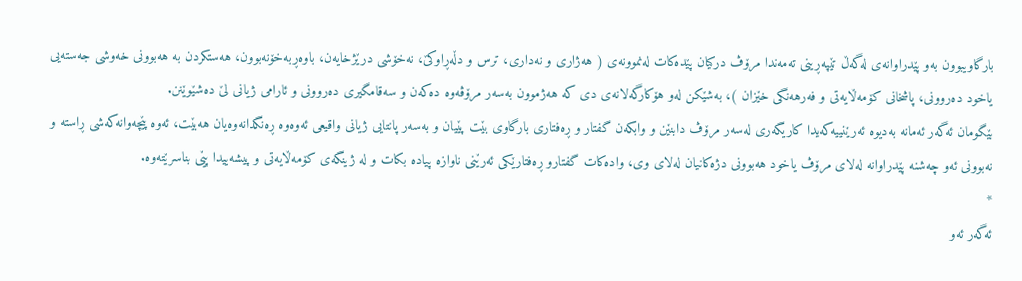بارگاویبوون بەو پێدراوانەی لەگەڵ تێپەڕینی تەمەندا مرۆڤ درکیان پێدەکات لەنموونەی ( هەژاری و نەداری، ترس و دڵەڕاوکێ، نەخۆشی درێژخایەن، باوەڕبەخۆنەبوون، هەستکردن بە هەبوونی خەوشی جەستەیی یاخود دەروونی، پاشخانی کۆمەڵایەتی و فەرهەنگی خێزان )، بەشێکن لەو هۆکارگەلانەی دی کە هەژموون بەسەر مرۆڤەوە دەکەن و سەقامگیری دەروونی و ئارامی ژیانی لێ دەشێوێنن.
بێگومان ئەگەر ئەمانە بەدیوە ئەرێنییەکەیدا کاریگەری لەسەر مرۆڤ دابنێن و وابکەن گفتار و ڕەفتاری بارگاوی بێت پێیان و بەسەر پانتایی ژیانی واقیعی ئەوەوە ڕەنگدانەوەیان هەبێت، ئەوە پێچەوانەکەشی ڕاستە و نەبوونی ئەو چەشنە پێدراوانە لەلای مرۆڤ یاخود هەبوونی دژەکانیان لەلای وی، وادەکات گفتارو ڕەفتارێکی ئەرێنی ناوازە پیادە بکات و لە ژینگەی کۆمەڵایەتی و پیشەییدا پێی بناسرێتەوە.
*
ئەگەر ئەو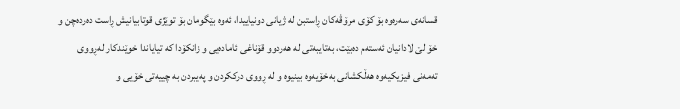قسانەی سەرەوە بۆ کۆی مرۆڤەکان ڕاستبن لە ژیانی دونیاییدا، ئەوە بێگومان بۆ توێژی قوتابیانیش ڕاست دەردەچن و خۆ لێ لادانیان ئەستەم دەبێت، بەتایبەتی لە هەردوو قۆناغی ئامادەیی و زانکۆدا کە تیایاندا خوێندکار لەڕووی تەمەنی فیزیکیەوە هەڵکشانی بەخۆیەوە بینیوە و لە ڕووی درککردن و پەیبردن بە چییەتی خۆیی و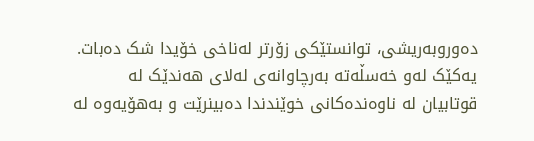دەوروبەریشی، توانستێکی زۆرتر لەناخی خۆیدا شک دەبات.
یەکێک لەو خەسڵەتە بەرچاوانەی لەلای هەندێک لە قوتابیان لە ناوەندەکانی خوێندندا دەبینرێت و بەهۆیەوە لە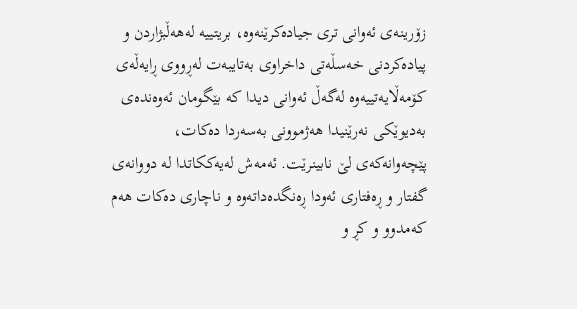زۆرینەی ئەوانی تری جیادەکرێنەوە، بریتییە لەهەڵبژاردن و پیادەکردنی خەسڵەتی داخراوی بەتایبەت لەڕووی ڕایەڵەی کۆمەڵایەتییەوە لەگەڵ ئەوانی دیدا کە بێگومان ئەوەندەی بەدیوێکی نەرێنیدا هەژموونی بەسەردا دەکات، پێچەوانەکەی لێ نابینرێت. ئەمەش لەیەککاتدا لە دووانەی گفتار و ڕەفتاری ئەودا ڕەنگدەداتەوە و ناچاری دەکات هەم کەمدوو و کڕ و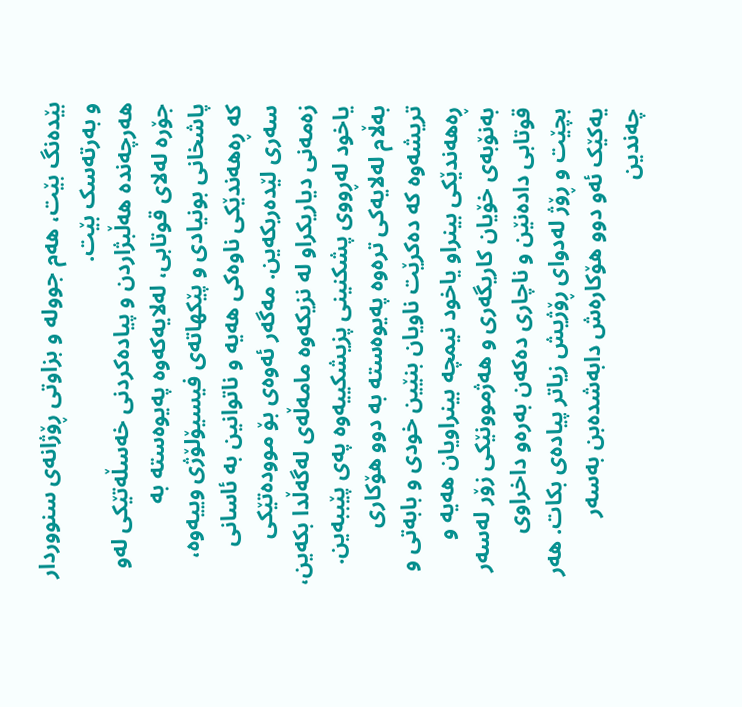بێدەنگ بێت، هەم جوولە و بزاوتی ڕۆژانەی سنووردار و بەرتەسک بێت.
هەرچەندە هەڵبژاردن و پیادەکردنی خەسڵەتێکی لەو جۆرە لەلای قوتابی، لەلایەکەوە پەیوەستە بە پاشخانی بونیادی و پێکهاتەی فیسیۆلۆژی وییەوە، کە ڕەهەندێکی ناوەکی هەیە و ناتوانین بە ئاسانی سەری لێدەربکەین. مەگەر ئەوەی بۆ موودەتێکی زەمەنی دیاریکراو لە نزیکەوە مامەڵەی لەگەڵدا بکەین، یاخود لەڕووی پشکنینی پزیشکییەوە پەی پێببەین. بەڵام لەلایەکی ترەوە پەیوەستە بە دوو هۆکاری تریشەوە کە دەکرێت ناویان بنێین خودی و بابەتی و ڕەهەندێکی بینراو یاخود نیمچە بینراویان هەیە و بەنۆبەی خۆیان کاریگەری و هەژموونێکی زۆر لەسەر قوتابی دادەنێن و ناچاری دەکەن بەرەو داخراوی بچێت و ڕۆژ لەدوای ڕۆژیش زیاتر پیادەی بکات. هەر یەکێک ئەو دوو هۆکارەش دابەشدەبن بەسەر چەندین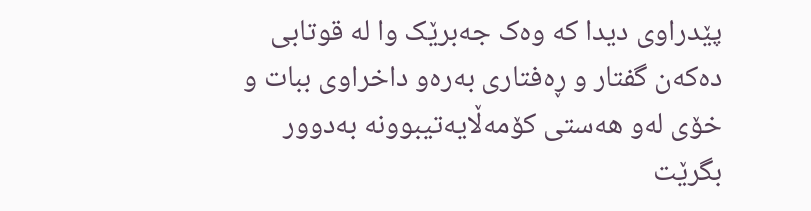پێدراوی دیدا کە وەک جەبرێک وا لە قوتابی دەکەن گفتار و ڕەفتاری بەرەو داخراوی ببات و خۆی لەو هەستی کۆمەڵایەتیبوونە بەدوور بگرێت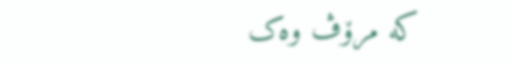کە مرۆڤ وەک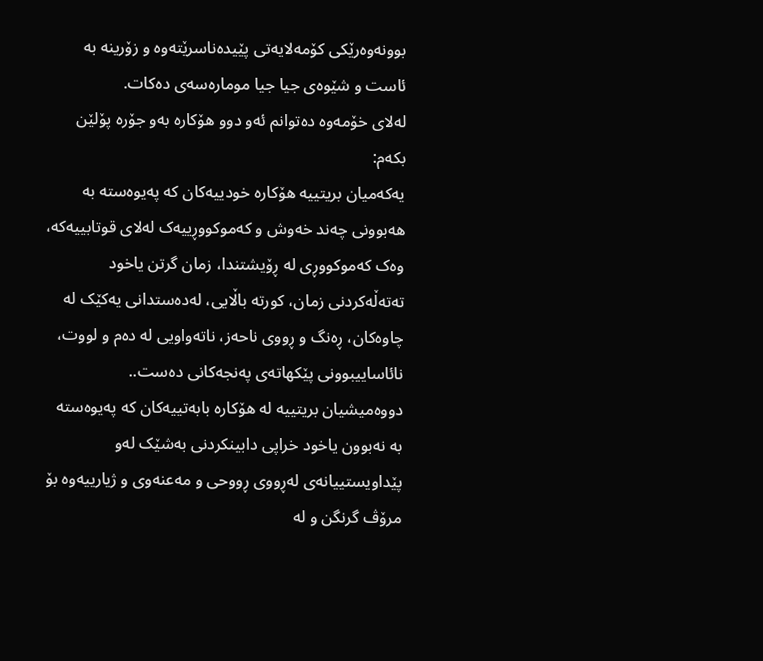بوونەوەرێکی کۆمەلایەتی پێیدەناسرێتەوە و زۆرینە بە ئاست و شێوەی جیا جیا مومارەسەی دەکات.
لەلای خۆمەوە دەتوانم ئەو دوو هۆکارە بەو جۆرە پۆلێن بکەم:
یەکەمیان بریتییە هۆکارە خودییەکان کە پەیوەستە بە هەبوونی چەند خەوش و کەموکووڕییەک لەلای قوتابییەکە، وەک کەموکووڕی لە ڕۆیشتندا، زمان گرتن یاخود تەتەڵەکردنی زمان، کورتە باڵایی، لەدەستدانی یەکێک لە چاوەکان، ڕەنگ و ڕووی ناحەز، ناتەواویی لە دەم و لووت، نائاساییبوونی پێکهاتەی پەنجەکانی دەست..
دووەمیشیان بریتییە لە هۆکارە بابەتییەکان کە پەیوەستە بە نەبوون یاخود خراپی دابینکردنی بەشێک لەو پێداویستییانەی لەڕووی ڕووحی و مەعنەوی و ژیارییەوە بۆ مرۆڤ گرنگن و لە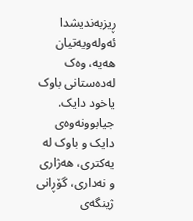ڕیزبەندیشدا ئەولەویەتیان هەیە، وەک لەدەستانی باوک یاخود دایک. جیابوونەوەی دایک و باوک لە یەکتری، هەژاری و نەداری، گۆڕانی ژینگەی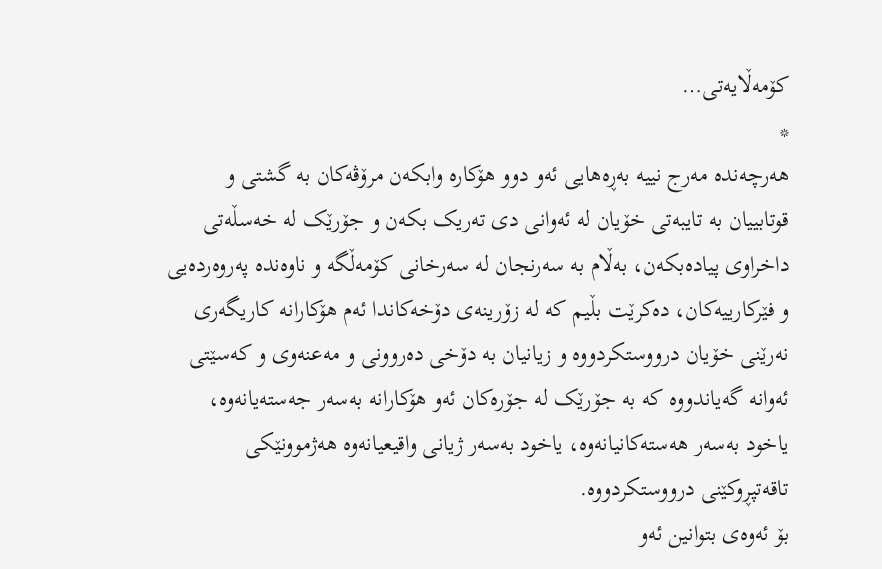کۆمەڵایەتی…
*
هەرچەندە مەرج نییە بەڕەهایی ئەو دوو هۆکارە وابکەن مرۆڤەکان بە گشتی و قوتابییان بە تایبەتی خۆیان لە ئەوانی دی تەریک بکەن و جۆرێک لە خەسڵەتی داخراوی پیادەبکەن، بەڵام بە سەرنجان لە سەرخانی کۆمەڵگە و ناوەندە پەروەردەیی و فێرکارییەکان، دەکرێت بڵیم کە لە زۆرینەی دۆخەکاندا ئەم هۆکارانە کاریگەری نەرێنی خۆیان درووستکردووە و زیانیان بە دۆخی دەروونی و مەعنەوی و کەسێتی ئەوانە گەیاندووە کە بە جۆرێک لە جۆرەکان ئەو هۆکارانە بەسەر جەستەیانەوە، یاخود بەسەر هەستەکانیانەوە، یاخود بەسەر ژیانی واقیعیانەوە هەژموونێکی تاقەتپڕوکێنی درووستکردووە.
بۆ ئەوەی بتوانین ئەو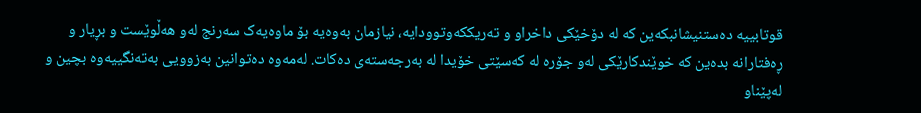قوتابییە دەستنیشانبکەین کە لە دۆخێکی داخراو و تەریککەوتوودایە، نیازمان بەوەیە بۆ ماوەیەک سەرنج لەو هەڵوێست و بڕیار و ڕەفتارانە بدەین کە خوێندکارێکی لەو جۆرە لە کەسێتی خۆیدا لە بەرجەستەی دەکات. لەمەوە دەتوانین بەزوویی بەتەنگییەوە بچین و لەپێناو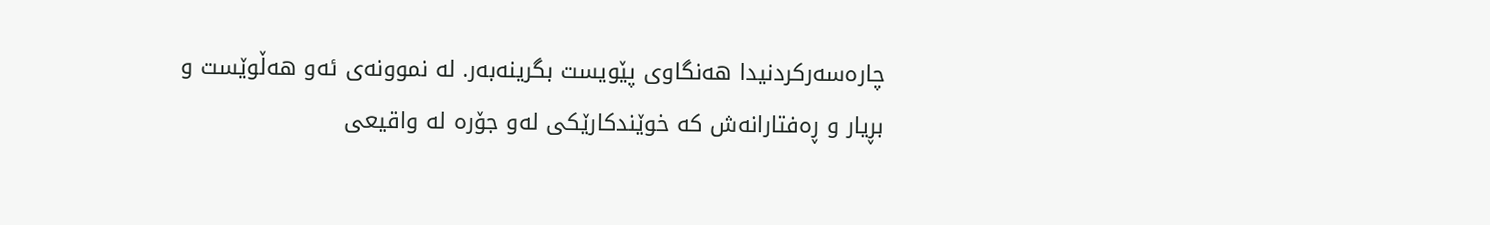چارەسەرکردنیدا هەنگاوی پێویست بگرینەبەر. لە نموونەی ئەو هەڵوێست و بڕیار و ڕەفتارانەش کە خوێندکارێکی لەو جۆرە لە واقیعی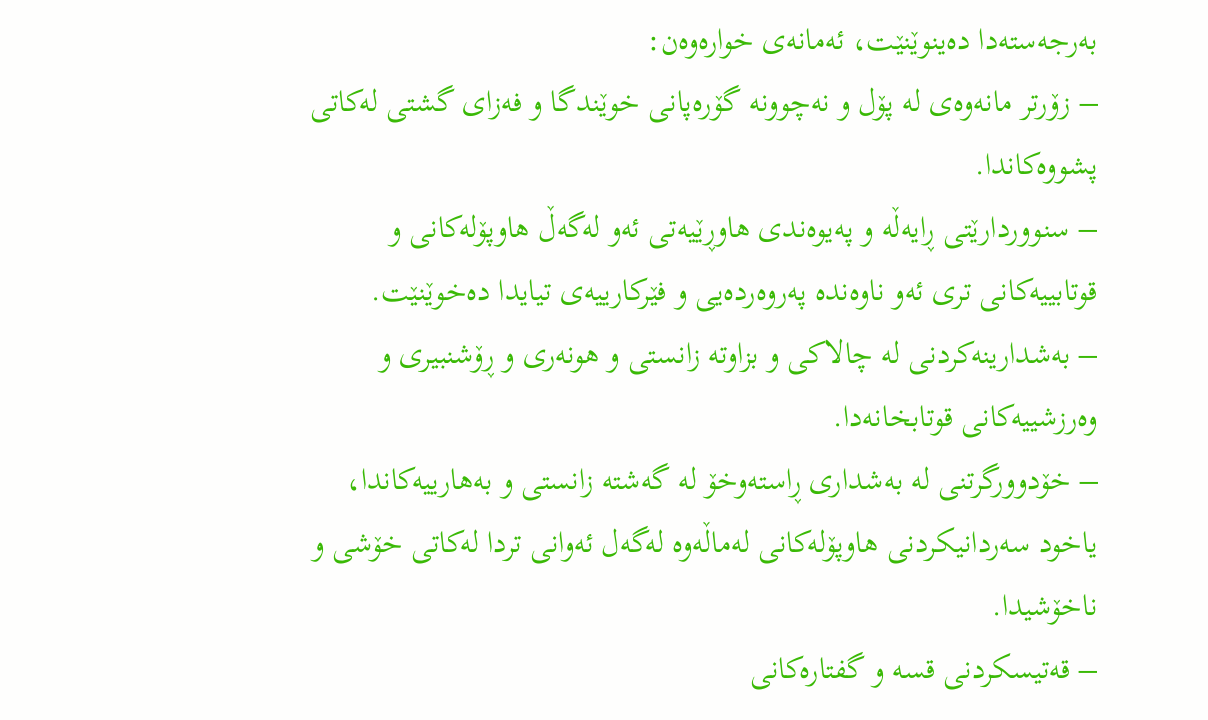بەرجەستەدا دەینوێنێت، ئەمانەی خوارەوەن:
– زۆرتر مانەوەی لە پۆل و نەچوونە گۆرەپانی خوێندگا و فەزای گشتی لەکاتی پشووەکاندا.
– سنووردارێتی ڕایەڵە و پەیوەندی هاوڕێیەتی ئەو لەگەڵ هاوپۆلەکانی و قوتابییەکانی تری ئەو ناوەندە پەروەردەیی و فێرکارییەی تیایدا دەخوێنێت.
– بەشدارینەکردنی لە چالاکی و بزاوتە زانستی و هونەری و ڕۆشنبیری و وەرزشییەکانی قوتابخانەدا.
– خۆدوورگرتنی لە بەشداری ڕاستەوخۆ لە گەشتە زانستی و بەهارییەکاندا، یاخود سەردانیکردنی هاوپۆلەکانی لەماڵەوە لەگەل ئەوانی تردا لەکاتی خۆشی و ناخۆشیدا.
– قەتیسکردنی قسە و گفتارەکانی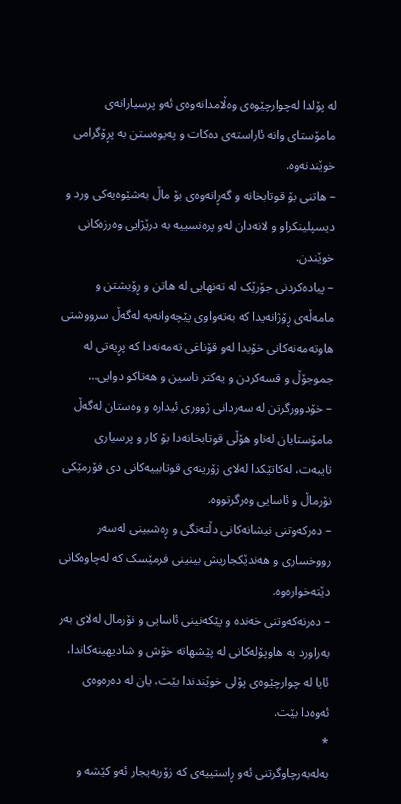لە پۆلدا لەچوارچێوەی وەڵامدانەوەی ئەو پرسیارانەی مامۆستای وانە ئاراستەی دەکات و پەیوەستن بە پڕۆگرامی خوێندنەوە.
– هاتنی بۆ قوتابخانە و گەڕانەوەی بۆ ماڵ بەشێوەیەکی ورد و دیسپلینکراو و لانەدان لەو پرەنسییە بە درێژایی وەرزەکانی خوێندن.
– پیادەکردنی جۆرێک لە تەنهایی لە هاتن و ڕۆیشتن و مامەڵەی ڕۆژانەیدا کە بەتەواوی پێچەوانەیە لەگەڵ سرووشتی هاوتەمەنەکانی خۆیدا لەو قۆناغی تەمەنەدا کە پڕیەتی لە جموجۆڵ و قسەکردن و یەکتر ناسین و هەتاکو دوایی…
– خۆدوورگرتن لە سەردانی ژووری ئیدارە و وەستان لەگەڵ مامۆستایان لەناو هۆڵی قوتابخانەدا بۆ کار و پرسیاری تایبەت، لەکاتێکدا لەلای زۆرینەی قوتابییەکانی دی فۆرمێکی نۆرماڵ و ئاسایی وەرگرتووە.
– دەرکەوتنی نیشانەکانی دڵتەنگی و ڕەشبینی لەسەر رووخساری و هەندێکجاریش بینینی فرمێسک کە لەچاوەکانی دێتەخوارەوە.
– دەرنەکەوتنی خەندە و پێکەنینی ئاسایی و نۆرمال لەلای بەر بەراورد بە هاوپۆلەکانی لە پێشهاتە خۆش و شادیهینەکاندا، ئایا لە چوارچێوەی پۆلی خوێندندا بێت، یان لە دەرەوەی ئەوەدا بێت.
*
بەلەبەرچاوگرتنی ئەو ڕاستییەی کە زۆربەیجار ئەو کێشە و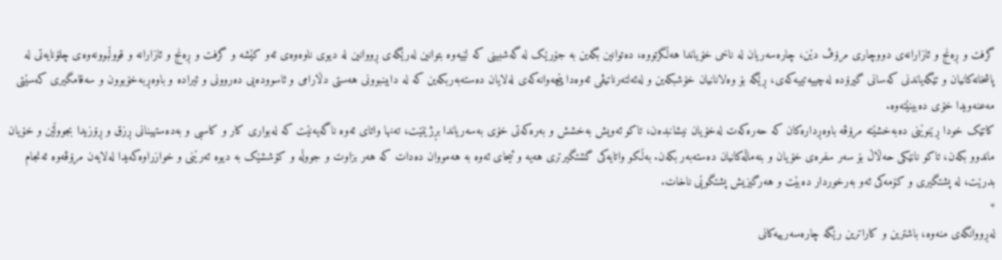گرفت و ڕەنج و ئازارانەی دووچاری مرۆڤ دێن، چارەسەریان لە ناخی خۆیاندا هەڵگرتووە، دەتوانین بگەین بە جۆرێک لە گەشبینی کە لێیەوە بتوانین لەرێگەی ڕووانین لە دیوی ناوەوەی ئەو کێشە و گرفت و ڕەنج و ئازارانە و قووڵبوونەوەی چلۆنایەتی لە پاشخانەکانیان و تێگەیاندنی کەسانی گیرۆدە لەچییەتییەکەی، ڕێگە بۆ وەلانانیان خۆشبکەین و لەئەلتەرناتیڤی ئەوەدا پێچەوانەکەی لەلایان دەستەبەربکەین کە لە دابینبوونی هەستی دڵارامی و ئاسوودەیی دەروونی و ئیرادە و باوەڕبەخۆبوون و سەقامگیری کەسێتی مەعنەویدا خۆی دەبینێتەوە.
کاتێک خودا ڕێنوێنی دەبەخشێتە مرۆڤە باوەڕدارەکان کە حەرەکەت لەخۆیان نیشانبدەن، تاکو ئەویش بەخشش و بەرەکەتی خۆی بەسەریاندا بڕژێنێت، تەنها واتای ئەوە ناگەیەنێت کە لەبواری کار و کاسبی و بەدەستهینانی ڕزق و ڕۆزیدا بجووڵێن و خۆیان ماندوو بکەن، تاکو نانێکی حەڵاڵ بۆ سەر سفرەی خۆیان و بنەماڵەکانیان دەستەبەر بکەن. بەڵکو واتایەکی گشتگیرتری هەیە و ئیحای ئەوە بە هەمووان دەدات کە هەر بزاوت و جووڵە و کۆششێک بە دیوە ئەرێنی و خوازراوەکەیدا لەلایەن مرۆڤەوە ئەنجام بدرێت، لە پشتگیری و کۆمەکی ئەو بەرخوردار دەبێت و هەرگیزیش پشتگوێی ناخات.
*
لەڕووانگەی منەوە، باشترین و کاراترین رێگە چارەسەرییەکانی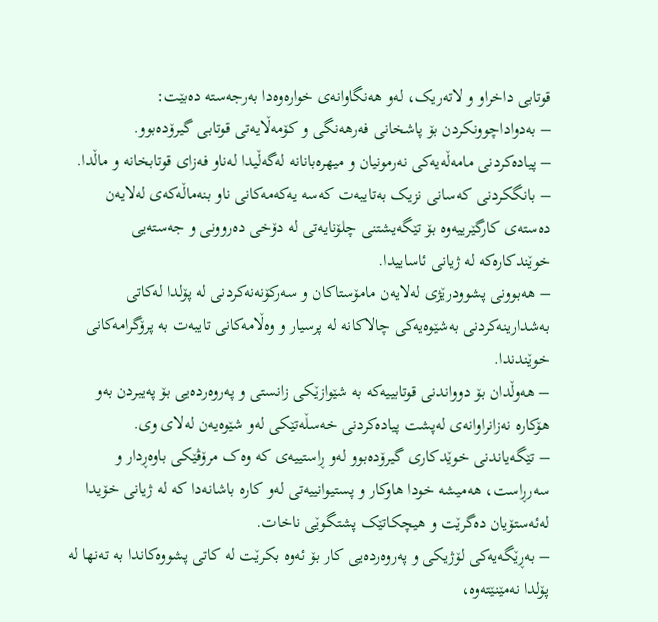قوتابی داخراو و لاتەریک، لەو هەنگاوانەی خوارەوەدا بەرجەستە دەبێت:
– بەدواداچوونکردن بۆ پاشخانی فەرهەنگی و کۆمەڵایەتی قوتابی گیرۆدەبوو.
– پیادەکردنی مامەڵەیەکی نەرمونیان و میهرەبانانە لەگەڵیدا لەناو فەزای قوتابخانە و ماڵدا.
– بانگکردنی کەسانی نزیک بەتایبەت کەسە یەکەمەکانی ناو بنەماڵەکەی لەلایەن دەستەی کارگێرییەوە بۆ تێگەیشتنی چلۆنایەتی لە دۆخی دەروونی و جەستەیی خوێندکارەکە لە ژیانی ئاساییدا.
– هەبوونی پشوودرێژی لەلایەن مامۆستاکان و سەرکۆنەنەکردنی لە پۆلدا لەکاتی بەشدارینەکردنی بەشێوەیەکی چالاکانە لە پرسیار و وەڵامەکانی تایبەت بە پرۆگرامەکانی خوێندندا.
– هەوڵدان بۆ دوواندنی قوتابییەکە بە شێوازێکی زانستی و پەروەردەیی بۆ پەیبردن بەو هۆکارە نەزانراوانەی لەپشت پیادەکردنی خەسڵەتێکی لەو شێوەیەن لەلای وی.
– تێگەیاندنی خوێدکاری گیرۆدەبوو لەو ڕاستییەی کە وەک مرۆڤێکی باوەڕدار و سەرڕاست، هەمیشە خودا هاوکار و پستیوانییەتی لەو کارە باشانەدا کە لە ژیانی خۆیدا لەئەستۆیان دەگرێت و هیچکاتێک پشتگوێی ناخات.
– بەڕێگەیەکی لۆژیکی و پەروەردەیی کار بۆ ئەوە بکرێت لە کاتی پشووەکاندا بە تەنها لە پۆلدا نەمێنێتەوە،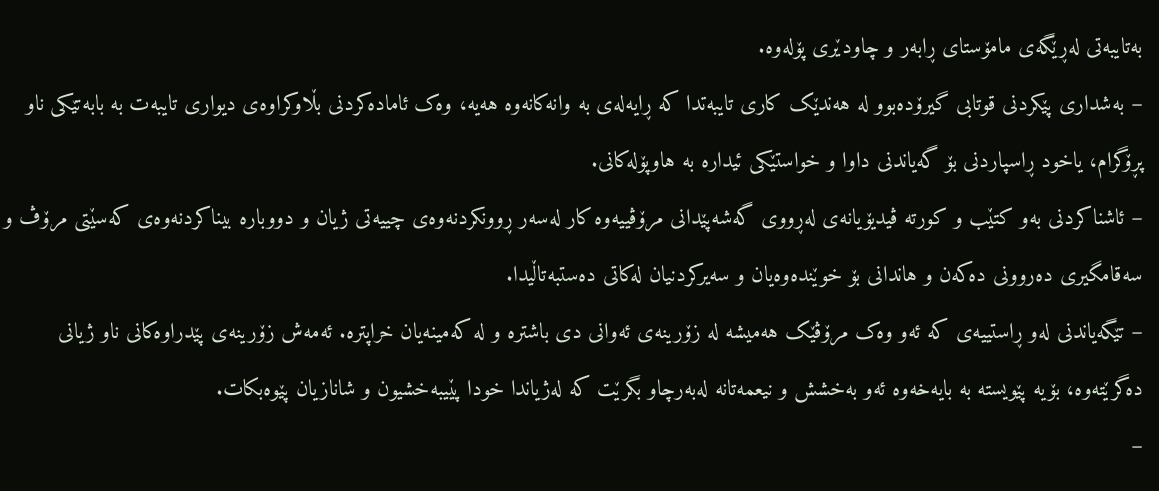بەتایبەتی لەڕێگەی مامۆستای ڕابەر و چاودێری پۆلەوە.
– بەشداری پێکردنی قوتابی گیرۆدەبوو لە هەندێک کاری تایبەتدا کە ڕایەلەی بە وانەکانەوە هەیە، وەک ئامادەکردنی بڵاوکراوەی دیواری تایبەت بە بابەتێکی ناو پڕۆگرام، یاخود ڕاسپاردنی بۆ گەیاندنی داوا و خواستێکی ئیدارە بە هاوپۆلەکانی.
– ئاشناکردنی بەو کتێب و کورتە ڤیدیۆیانەی لەڕووی گەشەپێدانی مرۆڤییەوە کار لەسەر ڕوونکردنەوەی چییەتی ژیان و دووبارە بیناکردنەوەی کەسێتی مرۆڤ و سەقامگیری دەروونی دەکەن و هاندانی بۆ خوێندەوەیان و سەیرکردنیان لەکاتی دەستبەتاڵیدا.
– تێگەیاندنی لەو ڕاستییەی کە ئەو وەک مرۆڤێک هەمیشە لە زۆرینەی ئەوانی دی باشترە و لە کەمینەیان خراپترە. ئەمەش زۆرینەی پێدراوەکانی ناو ژیانی دەگرێتەوە، بۆیە پێویستە بە بایەخەوە ئەو بەخشش و نیعمەتانە لەبەرچاو بگرێت کە لەژیاندا خودا پێیبەخشیون و شانازیان پێوەبکات.
–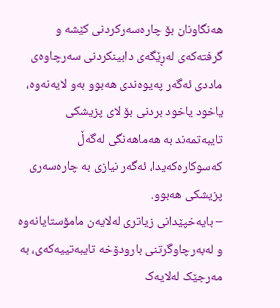هەنگاونان بۆ چارەسەرکردنی کێشە و گرفتەکەی لەڕێگەی دابینکردنی سەرچاوەی ماددی ئەگەر پەیوەندی هەبوو بەو لایەنەوە، یاخود یاخود بردنی بۆ لای پزیشکی تایبەتمەند بە هەماهەنگی لەگەڵ کەسوکارەکەیدا، ئەگەر نیازی بە چارەسەری پزیشکی هەبوو.
– بایەخپێدانی زیاتری لەلایەن مامۆستایانەوە و لەبەرچاوگرتنی بارودۆخە تایبەتییەکەی، بە مەرجێک لەلایەک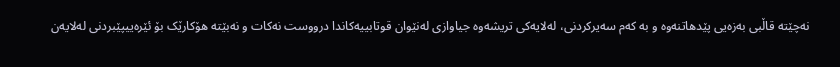نەچێتە قاڵبی بەزەیی پێدهاتنەوە و بە کەم سەیرکردنی، لەلایەکی تریشەوە جیاوازی لەنێوان قوتابییەکاندا درووست نەکات و نەبێتە هۆکارێک بۆ ئێرەییپێبردنی لەلایەن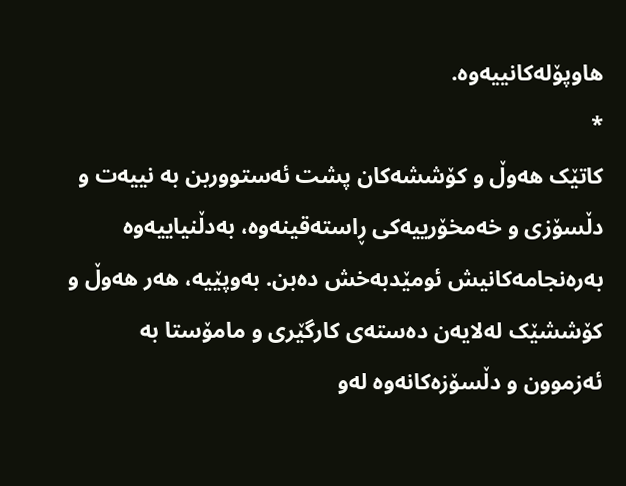هاوپۆلەکانییەوە.
*
کاتێک هەوڵ و کۆششەکان پشت ئەستووربن بە نییەت و دڵسۆزی و خەمخۆرییەکی ڕاستەقینەوە، بەدڵنیاییەوە بەرەنجامەکانیش ئومێدبەخش دەبن. بەوپێیە، هەر هەوڵ و کۆششێک لەلایەن دەستەی کارگێری و مامۆستا بە ئەزموون و دڵسۆزەکانەوە لەو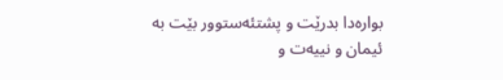بوارەدا بدرێت و پشتئەستوور بێت بە ئیمان و نییەت و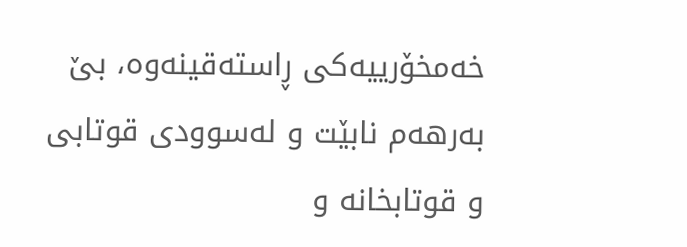خەمخۆرییەکی ڕاستەقینەوە، بێ بەرهەم نابێت و لەسوودی قوتابی و قوتابخانە و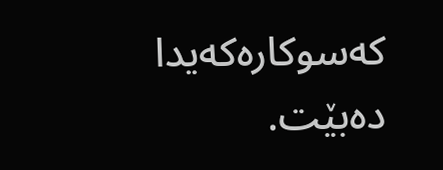کەسوکارەکەیدا دەبێت.